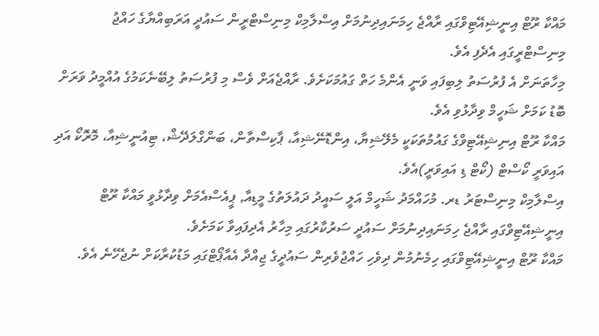މައްކާ ރޫޓް އިނީޝިއޭޓިވްގައި ރާއްޖެ ހިމަނައިދިނުމަށް އިސްލާމިކް މިނިސްޓްރީން ސައުދީ އަރަބިއްޔާގެ ހައްޖު މިނިސްޓްރީގައި އެދެފި އެވެ.
މިހާތަނަށް އެ ފުރުސަތު ލިބިފައި ވަނީ އެންމެ ހަތް ގައުމަކަށެވެ. ރާއްޖެއަށް ވެސް މި ފުރުސަތު ލިބޭނެކަމުގެ އުއްމީދު ވަރަށް ބޮޑު ކަމަށް ޝަހީމް ވިދާޅުވި އެވެ.
މައްކާ ރޫޓް އިނިޝިއޭޓިވްގެ ގައުމުތަކަކީ މެލޭޝިޔާ، އިންޑޮނޭޝިއާ، ޕާކިސްތާން، ބަންގްލަދޭޝް، ޓިއުނީޝިއާ، މޮރޮކޯ އަދި އައިވަރީ ކޯސްޓް (ކޯޓް ޑި އައިވަރީ)އެވެ.
އިސްލާމިކް މިނިސްޓަރު ޑރ. މުހައްމަދު ޝަހީމް އަލީ ސައީދު ދައުލަތުގެ މީޑިއާ, ޕީއެސްއެމަށް ވިދާޅުވީ މައްކާ ރޫޓް އިނީޝިއޭޓިވްގައި ރާއްޖެ ހިމަނައިދިނުމަށް ސައުދީ ސަރުކާރުގައި މިހާރު އެދިފައިވާ ކަމަށެވެ.
މައްކާ ރޫޓް އިނީޝިއޭޓިވްގައި ހިމެނުމުން ދިވެހި ހައްޖުވެރިން ސައުދީގެ ޖިއްދާ އެއާޕޯޓްގައި މަޑުކުރާކަށް ނުޖެހޭނެ އެވެ.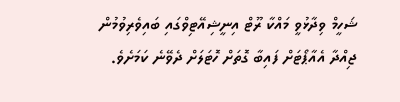ޝަހީމް ވިދާޅުވީ މައްކާ ރޫޓް އިނީޝިއޭޓިވްގައި ބައިވެރިވުމުން ޖިއްދާ އެއާޕޯޓަށް ފައިބާ ގޮތަށް ހޮޓަލަށް ދެވޭނެ ކަމަށެވެ.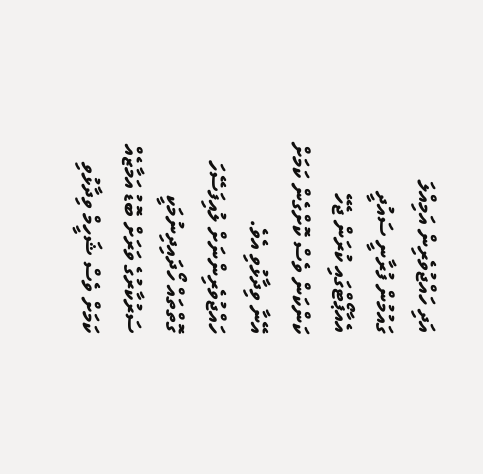އަދި ހައްޖުވެރިން އަމިއްލަ ގައުމުން ފުރާނީ ސައުދީ އެއާޕޯޓްގައި ކުރަން ޖެހޭ ކަންކަން ވެސް ކޮށްގެން ކަމަށް އޭނާ ވިދާޅުވި އެވެ.
ހައްޖުވެރިންނަށް ލުއިފަސޭހަ ގޮތްތައް ހޯދައިދިނުމަކީ ސަރުކާރުގެ ވަރަށް ބޮޑު އަމާޒެއް ކަމަށް ވެސް ޝަހީމް ވިދާޅުވި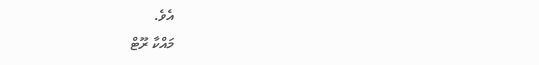އެވެ.
މައްކާ ރޫޓް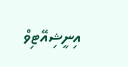އިނީޝިއޭޓިވް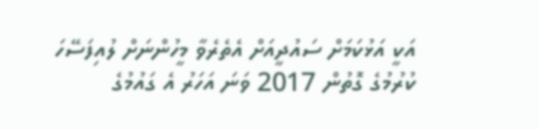އަކީ އަޅުކަމަށް ސައުދީއަށް އެތެރެވާ މީހުންނަށް ލުއިފަސޭހަ ކުރުމުގެ ގޮތުން 2017 ވަނަ އަހަރު އެ ގައުމުގެ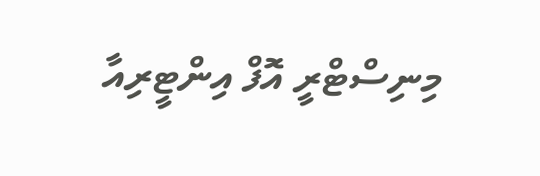މިނިސްޓްރީ އޮފް އިންޓީރިއާ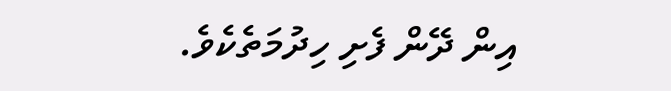އިން ދޭން ފެށި ހިދުމަތެކެވެ.